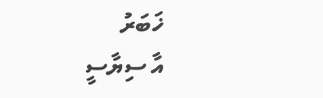ޚަބަރު
އާ ސިޔާސީ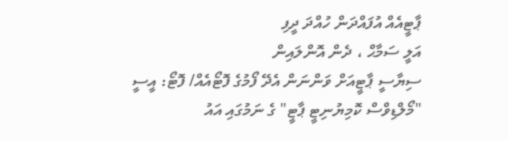ޕާޓީއެއް އުފައްދަން ހުއްދަ ދީފި
އަލީ ސަމާޙް ، ދެން އޮންލައިން
ސިޔާސީ ޕާޓީއަށް ވަންނަން އެދޭ ފޯމުގެ ފޮޓޯއެއް/ ފޮޓޯ: އީސީ
"މޯލްޑިވްސް ކޮމިޔުނިޓީ ޕާޓީ" ގެ ނަމުގައި އައު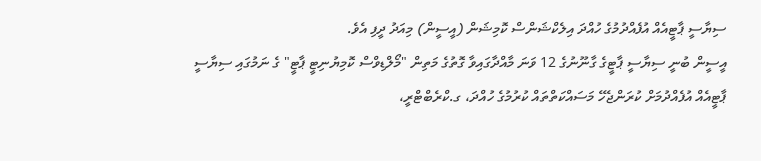ސިޔާސީ ޕާޓީއެއް އުފެއްދުމުގެ ހުއްދަ އިލެކްޝަންސް ކޮމިޝަން (އީސީން) މިއަދު ދީފި އެވެ.
އީސީން ބުނީ ސިޔާސީ ޕާޓީގެ ގާނޫނުގެ 12 ވަނަ މާއްދާގައިވާ ގޮތުގެ މަތިން "މޯލްޑިވްސް ކޮމިޔުނިޓީ ޕާޓީ" ގެ ނަމުގައި ސިޔާސީ ޕާޓީއެއް އުފެއްދުމަށް ކުރަންޖެހޭ މަސައްކަތްތައް ކުރުމުގެ ހުއްދަ، ގ.ކްރެބްޓްރީ،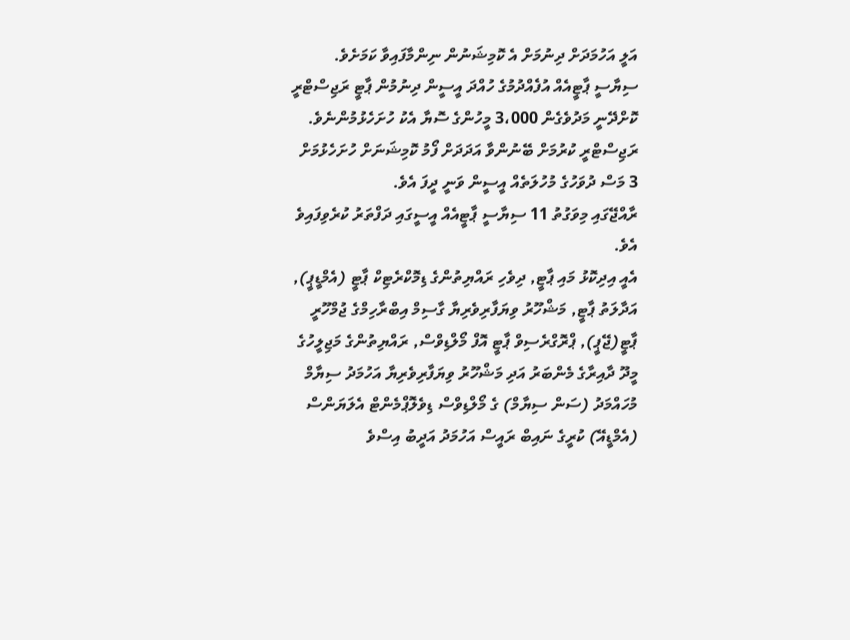އަލީ އަހުމަދަށް ދިނުމަށް އެ ކޮމިޝަނުން ނިންމާފައިވާ ކަމަށެވެ.
ސިޔާސީ ޕާޓީއެއް އުފެއްދުމުގެ ހުއްދަ އީސީން ދިނުމުން ޕާޓީ ރަޖިސްޓްރީ ކޮށްދޭނީ މަދުވެގެން 3،000 މީހުންގެ ސޮޔާ އެކު ހުށަހެޅުމުންނެވެ. ރަޖިސްޓްރީ ކުރުމަށް ބޭނުންވާ އަދަދަށް ފޯމު ކޮމިޝަނަށް ހުށަހެޅުމަށް 3 މަސް ދުވަހުގެ މުހުލަތެއް އީސީން ވަނީ ދީފަ އެވެ.
ރާއްޖޭގައި މިވަގުތު 11 ސިޔާސީ ޕާޓީއެއް އީސީގައި ދަފްތަރު ކުރެވިފައިވެ އެވެ.
އެއީ އިދިކޮޅު މައި ޕާޓީ, ދިވެހި ރައްޔިތުންގެ ޑިމޮކްރެޓިކް ޕާޓީ (އެމްޑީޕީ), އަދާލަތު ޕާޓީ, މަޝްހޫރު ވިޔަފާރިވެރިޔާ ގާސިމް އިބްރާހިމްގެ ޖުމްހޫރީ ޕާޓީ(ޖޭޕީ), ޕްރޮގްރެސިވް ޕާޓީ އޮފް މޯލްޑިވްސް, ރައްޔިތުންގެ މަޖިލީހުގެ މީދޫ ދާއިރާގެ މެންބަރު އަދި މަޝްހޫރު ވިޔަފާރިވެރިޔާ އަހުމަދު ސިޔާމް މުހައްމަދު (ސަން ސިޔާމް) ގެ މޯލްޑިވްސް ޑިވެލޮޕްމެންޓް އެލަޔަންސް (އެމްޑީއޭ) ކުރީގެ ނައިބް ރައީސް އަހުމަދު އަދީބު އިސްވެ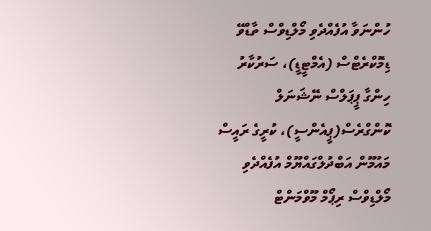ހުންނަވާ އުފެއްދެވި މޯލްޑިވްސް ތާޑްވޭ ޑިމޮކްރެޓްސް (އެމްޓީޑީ)، ސަރުކާރު ހިންގާ ޕީޕަލްސް ނޭޝަނަލް ކޮންގްރެސް(ޕީއެންސީ)، ކުރީގެ ރައީސް މައުމޫން އަބްދުލްގައްޔޫމް އުފެއްދެވި މޯލްޑިވްސް ރިޕޯމް މޫވްމަންޓް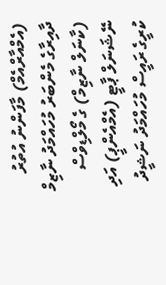(އެމްއާރްއެމް) މާފަންނު އުތުރު ދާއިރާގެ މެންބަރު މުހައްމަދު ނާޒިމް (ކާނަލް ނާޒިމް) ގެ މޯލްޑިވްސް ނޭޝަނަލް ޕާޓީ (އެމްއެންޕީ) އަދި ކުރީގެ ރައީސް މުހައްމަދު ނަޝީދު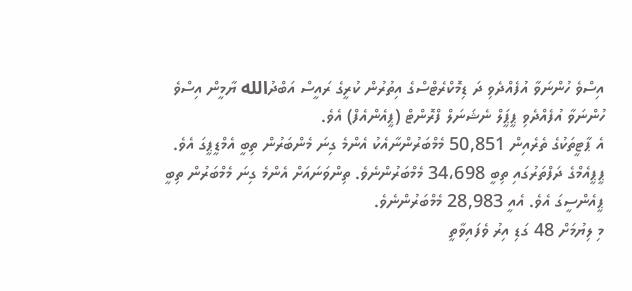އިސްވެ ހުންނަވާ އުފެއްދެވި ދަ ޑިމޮކްރެޓްސްގެ އިތުރުން ކުރީގެ ރައީސް އަބްދުالله ޔާމީން އިސްވެ ހުންނަވާ އުފެއްދެވި ޕީޕީަލް ނެޝަނަލް ފްރޮންޓް (ޕީއެންއެފް) އެވެ.
އެ ޕާޓީތަކުގެ ތެރެއިން 50,851 މެމްބަރުންނާއެކު އެންމެ ގިނަ މެންބަރުން ތިބީ އެމްޑީޕީގަ އެވެ. ޕީޕީއެމްގެ ދަފްތަރުގައި ތިބީ 34،698 މެމްބަރުންނެވެ. ތިންވަނައަށް އެންމެ ގިނަ މެމްބަރުން ތިބީ ޕީއެންސީގަ އެވެ. އެއީ 28,983 މެމްބަރުންނެވެ.
މި ލިޔުމަށް 48 ގަޑި އިރު ވެފައިވާތީ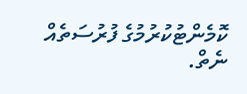ކޮމެންޓުކުރުމުގެ ފުރުސަތެއް ނެތް.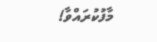މާފުކުރައްވާ!